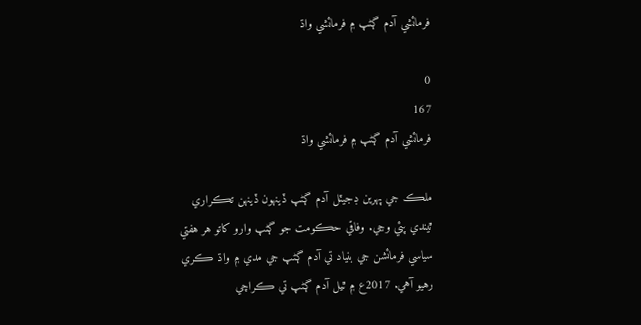فرمائشي آدم ڳڻپ ۾ فرمائشي واڌ

0
167
فرمائشي آدم ڳڻپ ۾ فرمائشي واڌ

ملڪ جي پهرين ڊجيٽل آدم ڳڻپ ڏينهون ڏينهن تڪراري ٿيندي پئي وڃي. وفاقي حڪومت جو ڳڻپ وارو کاتو هر هفتي سياسي فرمائشن جي بنياد تي آدم ڳڻپ جي مدي ۾ واڌ ڪري رهيو آهي. 2017ع ۾ ٿيل آدم ڳڻپ تي ڪراچي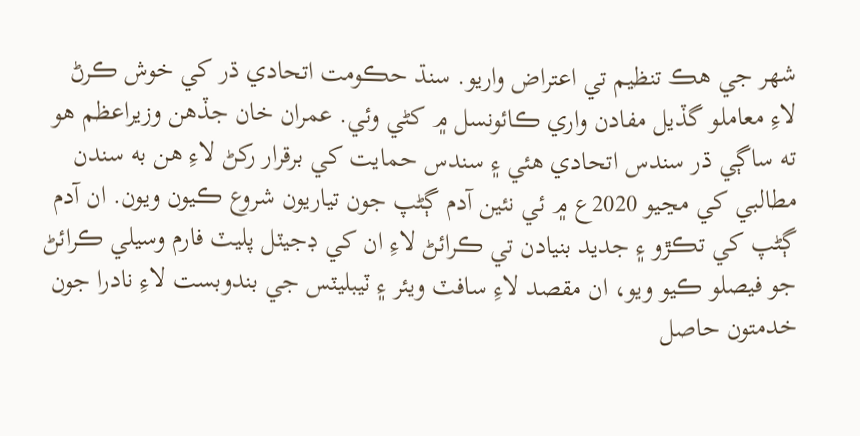شهر جي هڪ تنظيم تي اعتراض واريو. سنڌ حڪومت اتحادي ڌر کي خوش ڪرڻ لاءِ معاملو گڏيل مفادن واري ڪائونسل ۾ کڻي وئي. عمران خان جڏهن وزيراعظم هو ته ساڳي ڌر سندس اتحادي هئي ۽ سندس حمايت کي برقرار رکڻ لاءِ هن به سندن مطالبي کي مڃيو 2020ع ۾ ئي نئين آدم ڳڻپ جون تياريون شروع ڪيون ويون. ان آدم ڳڻپ کي تڪڙو ۽ جديد بنيادن تي ڪرائڻ لاءِ ان کي ڊجيٽل پليٽ فارم وسيلي ڪرائڻ جو فيصلو ڪيو ويو، ان مقصد لاءِ سافٽ ويئر ۽ ٽيبليٽس جي بندوبست لاءِ نادرا جون خدمتون حاصل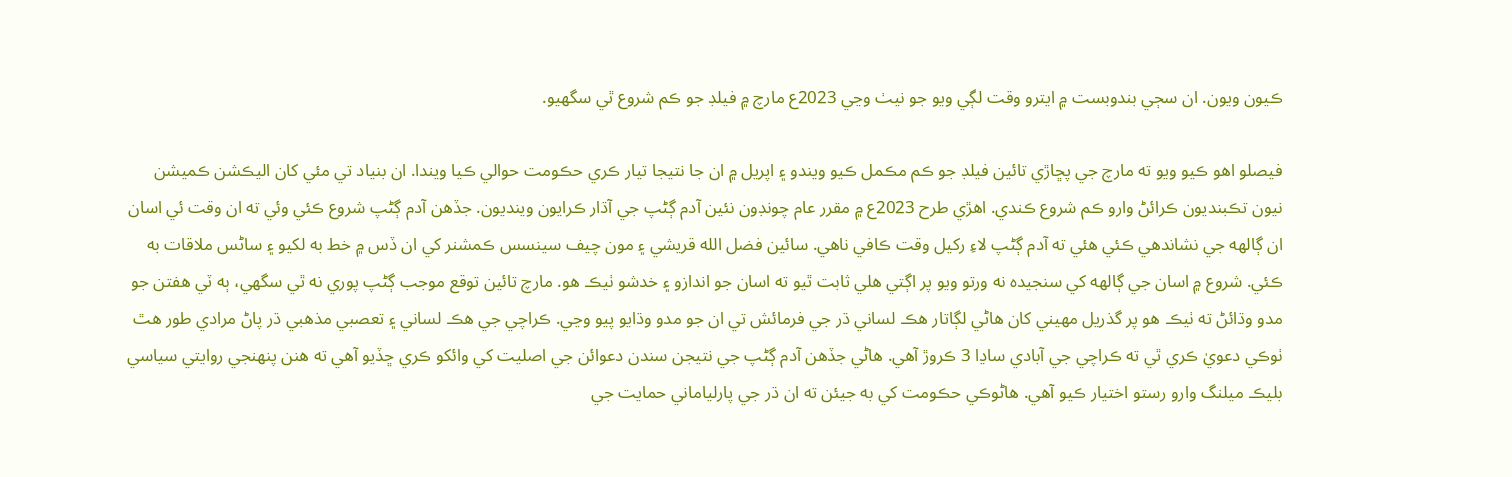ڪيون ويون. ان سڄي بندوبست ۾ ايترو وقت لڳي ويو جو نيٺ وڃي 2023ع مارچ ۾ فيلڊ جو ڪم شروع ٿي سگهيو.

فيصلو اهو ڪيو ويو ته مارچ جي پڇاڙي تائين فيلڊ جو ڪم مڪمل ڪيو ويندو ۽ اپريل ۾ ان جا نتيجا تيار ڪري حڪومت حوالي ڪيا ويندا. ان بنياد تي مئي کان اليڪشن ڪميشن نيون تڪبنديون ڪرائڻ وارو ڪم شروع ڪندي. اهڙي طرح 2023ع ۾ مقرر عام چونڊون نئين آدم ڳڻپ جي آڌار ڪرايون وينديون. جڏهن آدم ڳڻپ شروع ڪئي وئي ته ان وقت ئي اسان ان ڳالهه جي نشاندهي ڪئي هئي ته آدم ڳڻپ لاءِ رکيل وقت ڪافي ناهي. سائين فضل الله قريشي ۽ مون چيف سينسس ڪمشنر کي ان ڏس ۾ خط به لکيو ۽ ساڻس ملاقات به ڪئي. شروع ۾ اسان جي ڳالهه کي سنجيده نه ورتو ويو پر اڳتي هلي ثابت ٿيو ته اسان جو اندازو ۽ خدشو ٺيڪ هو. مارچ تائين توقع موجب ڳڻپ پوري نه ٿي سگهي، ٻه ٽي هفتن جو مدو وڌائڻ ته ٺيڪ هو پر گذريل مهيني کان هاڻي لڳاتار هڪ لساني ڌر جي فرمائش تي ان جو مدو وڌايو پيو وڃي. ڪراچي جي هڪ لساني ۽ تعصبي مذهبي ڌر پاڻ مرادي طور هٿ ٺوڪي دعويٰ ڪري ٿي ته ڪراچي جي آبادي ساڍا 3 ڪروڙ آهي. هاڻي جڏهن آدم ڳڻپ جي نتيجن سندن دعوائن جي اصليت کي وائکو ڪري ڇڏيو آهي ته هنن پنهنجي روايتي سياسي بليڪ ميلنگ وارو رستو اختيار ڪيو آهي. هاڻوڪي حڪومت کي به جيئن ته ان ڌر جي پارلياماني حمايت جي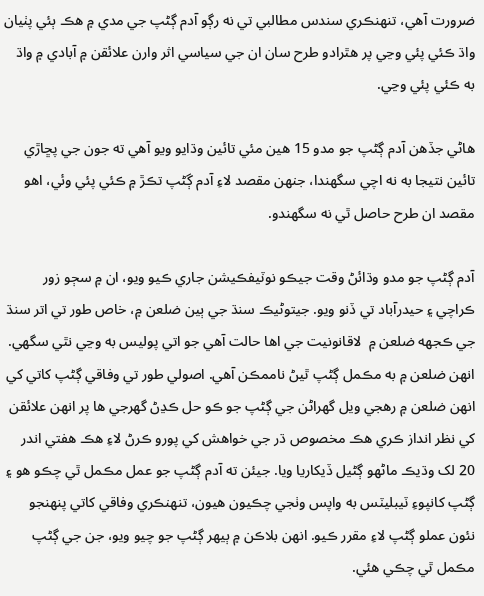ضرورت آهي، تنهنڪري سندس مطالبي تي نه رڳو آدم ڳڻپ جي مدي ۾ هڪ ٻئي پٺيان واڌ ڪئي پئي وڃي پر هٿرادو طرح سان ان جي سياسي اثر وارن علائقن ۾ آبادي ۾ واڌ به ڪئي پئي وڃي.

هاڻي جڏهن آدم ڳڻپ جو مدو 15 هين مئي تائين وڌايو ويو آهي ته جون جي پڇاڙي تائين نتيجا به نه اچي سگهندا، جنهن مقصد لاءِ آدم ڳڻپ تڪڙ ۾ ڪئي پئي وئي، اهو مقصد ان طرح حاصل ٿي نه سگهندو.

آدم ڳڻپ جو مدو وڌائڻ وقت جيڪو نوٽيفڪيشن جاري ڪيو ويو، ان ۾ سڄو زور ڪراچي ۽ حيدرآباد تي ڏنو ويو. جيتوڻيڪ سنڌ جي ٻين ضلعن ۾، خاص طور تي اتر سنڌ جي ڪجهه ضلعن ۾  لاقانونيت جي اها حالت آهي جو اتي پوليس به وڃي نٿي سگهي. انهن ضلعن ۾ به مڪمل ڳڻپ ٿيڻ ناممڪن آهي. اصولي طور تي وفاقي ڳڻپ کاتي کي انهن ضلعن ۾ رهجي ويل گهراڻن جي ڳڻپ جو ڪو حل ڪڍڻ گهرجي ها پر انهن علائقن کي نظر انداز ڪري هڪ مخصوص ڌر جي خواهش کي پورو ڪرڻ لاءِ هڪ هفتي اندر 20 لک وڌيڪ ماڻهو ڳڻيل ڏيکاريا ويا. جيئن ته آدم ڳڻپ جو عمل مڪمل ٿي چڪو هو ۽ ڳڻپ کانپوءِ ٽيبليٽس به واپس وٺجي چڪيون هيون، تنهنڪري وفاقي کاتي پنهنجو نئون عملو ڳڻپ لاءِ مقرر ڪيو. انهن بلاڪن ۾ ٻيهر ڳڻپ جو چيو ويو، جن جي ڳڻپ مڪمل ٿي چڪي هئي.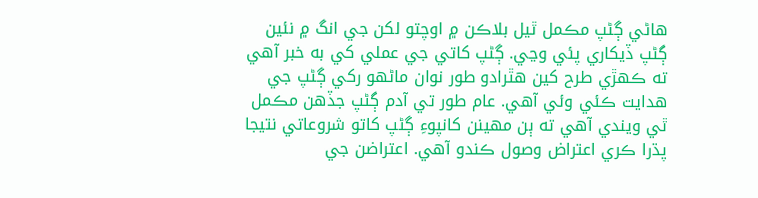هاڻي ڳڻپ مڪمل ٿيل بلاڪن ۾ اوچتو لکن جي انگ ۾ نئين ڳڻپ ڏيکاري پئي وڃي. ڳڻپ کاتي جي عملي کي به خبر آهي ته ڪهڙي طرح کين هٿرادو طور نوان ماڻهو رکي ڳڻپ جي هدايت ڪئي وئي آهي. عام طور تي آدم ڳڻپ جڏهن مڪمل ٿي ويندي آهي ته ٻن مهينن کانپوءِ ڳڻپ کاتو شروعاتي نتيجا پڌرا ڪري اعتراض وصول ڪندو آهي. اعتراضن جي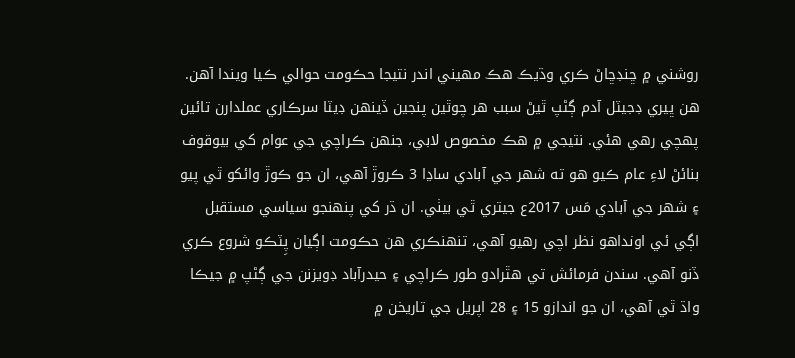روشني ۾ ڇنڊڇاڻ ڪري وڌيڪ هڪ مهيني اندر نتيجا حڪومت حوالي ڪيا ويندا آهن. هن ڀيري ڊجيٽل آدم ڳڻپ ٿيڻ سبب هر چوٿين پنجين ڏينهن ڊيٽا سرڪاري عملدارن تائين پهچي رهي هئي. نتيجي ۾ هڪ مخصوص لابي، جنهن ڪراچي جي عوام کي بيوقوف بنائڻ لاءِ عام ڪيو هو ته شهر جي آبادي ساڍا 3 ڪروڙ آهي، ان جو ڪوڙ وائکو ٿي پيو ۽ شهر جي آبادي مَس 2017ع جيتري ٿي بيٺي. ان ڌر کي پنهنجو سياسي مستقبل اڳي ئي اونداهو نظر اچي رهيو آهي، تنهنڪري هن حڪومت اڳيان پِٽڪو شروع ڪري ڏنو آهي. سندن فرمائش تي هٿرادو طور ڪراچي ۽ حيدرآباد ڊويزنن جي ڳڻپ ۾ جيڪا واڌ ٿي آهي، ان جو اندازو 15 ۽ 28 اپريل جي تاريخن ۾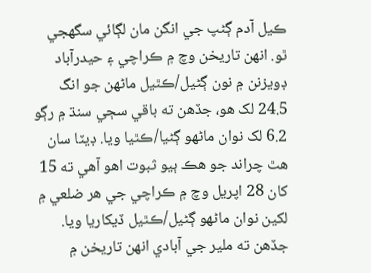ڪيل آدم ڳڻپ جي انگن مان لڳائي سگهجي ٿو. انهن تاريخن وچ ۾ ڪراچي ۽ حيدرآباد ڊويزنن ۾ نون ڳڻيل/ڪٿيل ماڻهن جو انگ 24.5 لک هو، جڏهن ته باقي سڄي سنڌ ۾ رڳو 6.2 لک نوان ماڻهو ڳڻيا/ڪٿيا ويا. ڊيٽا سان هٿ چراند جو هڪ ٻيو ثبوت اهو آهي ته 15 کان 28 اپريل وچ ۾ ڪراچي جي هر ضلعي ۾ لکين نوان ماڻهو ڳڻيل/ڪٿيل ڏيکاريا ويا. جڏهن ته ملير جي آبادي انهن تاريخن ۾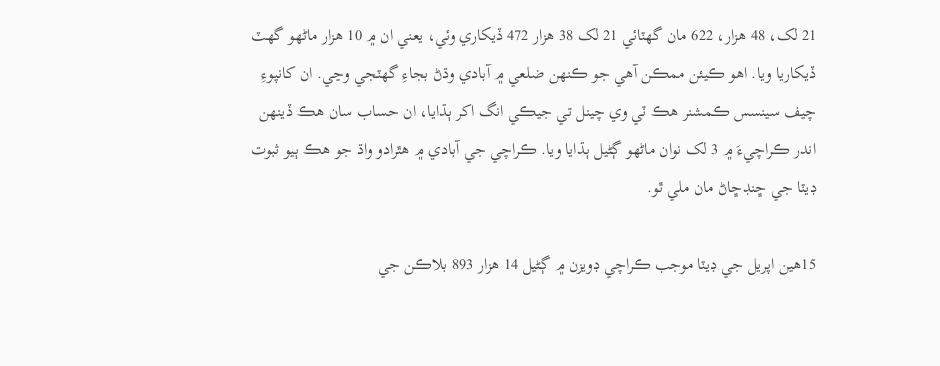21 لک، 48 هزار، 622 مان گهٽائي 21 لک 38 هزار 472 ڏيکاري وئي، يعني ان ۾ 10 هزار ماڻهو گهٽ ڏيکاريا ويا. اهو ڪيئن ممڪن آهي جو ڪنهن ضلعي ۾ آبادي وڌڻ بجاءِ گهٽجي وڃي. ان کانپوءِ چيف سينسس ڪمشنر هڪ ٽي وي چينل تي جيڪي انگ اکر ٻڌايا، ان حساب سان هڪ ڏينهن اندر ڪراچيءَ ۾ 3 لک نوان ماڻهو ڳڻيل ٻڌايا ويا. ڪراچي جي آبادي ۾ هٿرادو واڌ جو هڪ ٻيو ثبوت ڊيٽا جي ڇنڊڇاڻ مان ملي ٿو.

15هين اپريل جي ڊيٽا موجب ڪراچي ڊويزن ۾ ڳڻيل 14 هزار 893 بلاڪن جي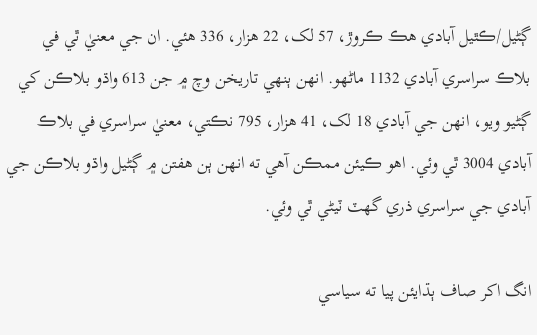ڳڻيل/ڪٿيل آبادي هڪ ڪروڙ، 57 لک، 22 هزار، 336 هئي. ان جي معنيٰ ٿي في بلاڪ سراسري آبادي 1132 ماڻهو. انهن ٻنهي تاريخن وچ ۾ جن 613 واڌو بلاڪن کي ڳڻيو ويو، انهن جي آبادي 18 لک، 41 هزار، 795 نڪتي، معنيٰ سراسري في بلاڪ آبادي 3004 ٿي وئي. اهو ڪيئن ممڪن آهي ته انهن ٻن هفتن ۾ ڳڻيل واڌو بلاڪن جي آبادي جي سراسري ذري گهٽ ٽيڻي ٿي وئي.

انگ اکر صاف ٻڌايئن پيا ته سياسي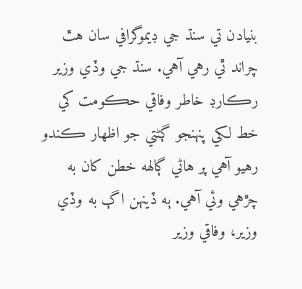بنيادن تي سنڌ جي ڊيموگرافي سان هٿ چراند ٿي رهي آهي. سنڌ جي وڏي وزير رڪارڊ خاطر وفاقي حڪومت کي خط لکي پنهنجو ڳڻتي جو اظهار ڪندو رهيو آهي پر هاڻي ڳالهه خطن کان به چڙهي وئي آهي. ٻه ڏينهن اڳ به وڏي وزير، وفاقي وزير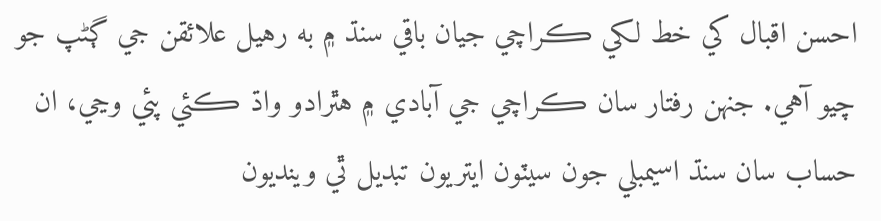احسن اقبال کي خط لکي ڪراچي جيان باقي سنڌ ۾ به رهيل علائقن جي ڳڻپ جو چيو آهي. جنهن رفتار سان ڪراچي جي آبادي ۾ هٿرادو واڌ ڪئي پئي وڃي، ان حساب سان سنڌ اسيمبلي جون سيٽون ايتريون تبديل ٿي وينديون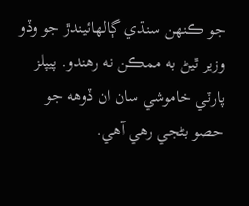جو ڪنهن سنڌي ڳالهائيندڙ جو وڏو وزير ٿيڻ به ممڪن نه رهندو. پيپلز پارٽي خاموشي سان ان ڏوهه جو حصو بڻجي رهي آهي.